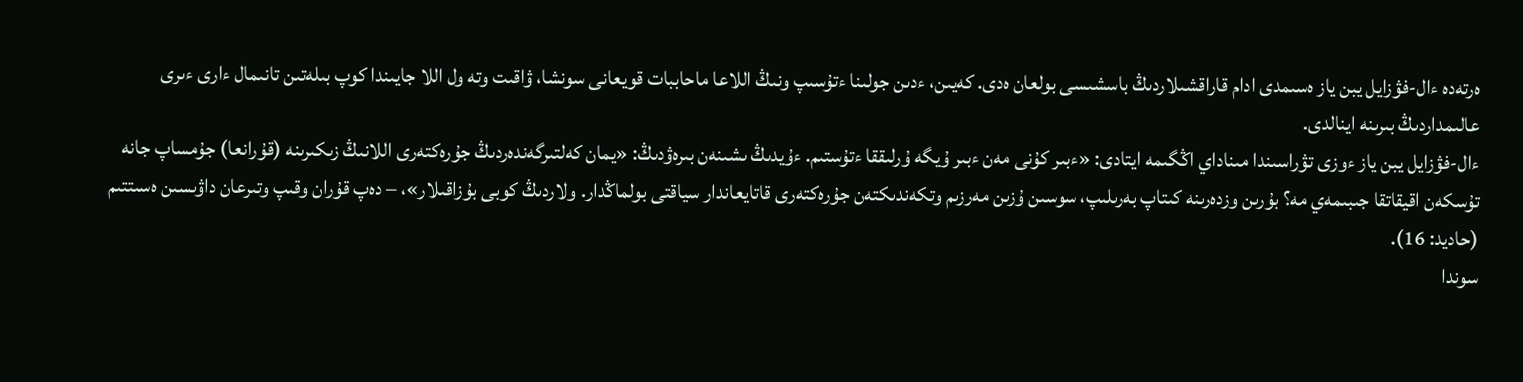ەرتەدە ءال-فۋزايل يبن ياز ەسىمدى ادام قاراقشىلاردىڭ باسشىسى بولعان ەدى. كەيىن، ءدىن جولىنا ءتۇسىپ ونىڭ اللاعا ماحاببات قويعانى سونشا، ۋاقىت وتە ول اللا جايىندا كوپ بىلەتىن تانىمال ءارى ءىرى عالىمداردىڭ بىرىنە اينالدى.
ءال-فۋزايل يبن ياز ءوزى تۋراسىندا مىناداي اڭگىمە ايتادى: «ءبىر كۇنى مەن ءبىر ۇيگە ۇرلىققا ءتۇستىم. ءۇيدىڭ ىشىنەن بىرەۋدىڭ: «يمان كەلتىرگەندەردىڭ جۇرەكتەرى اللانىڭ زىكىرىنە (قۇرانعا) جۇمساپ جانە تۇسكەن اقيقاتقا جىبىمەي مە؟ بۇرىن وزدەرىنە كىتاپ بەرىلىپ، سوسىن ۇزىن مەرزىم وتكەندىكتەن جۇرەكتەرى قاتايعاندار سياقتى بولماڭدار. ولاردىڭ كوبى بۇزاقىلار»، – دەپ قۇران وقىپ وتىرعان داۋىسىن ەسىتتىم (حاديد: 16).
سوندا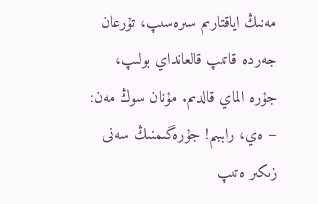مەنىڭ اياقتارىم سىرەسىپ، تۇرعان جەردە قاتىپ قالعانداي بولىپ، جۇرە الماي قالدىم. مۇنان سوڭ مەن: – ەي، راببىم! جۇرەگىمنىڭ سەنى زىكىر ەتىپ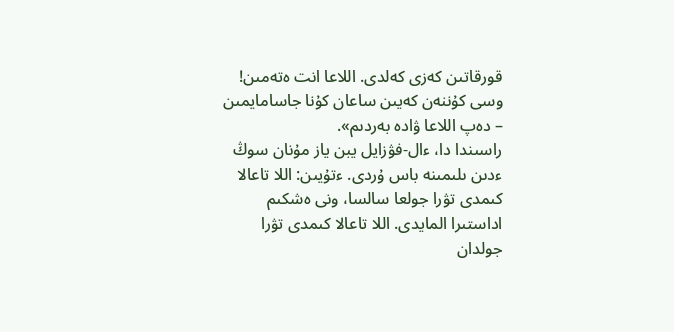قورقاتىن كەزى كەلدى. اللاعا انت ەتەمىن! وسى كۇننەن كەيىن ساعان كۇنا جاسامايمىن – دەپ اللاعا ۋادە بەردىم».
راسىندا دا، ءال-فۋزايل يبن ياز مۇنان سوڭ ءدىن ىلىمىنە باس ۇردى. ءتۇيىن: اللا تاعالا كىمدى تۋرا جولعا سالسا، ونى ەشكىم اداستىرا المايدى. اللا تاعالا كىمدى تۋرا جولدان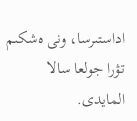اداستىرسا، ونى ەشكىم تۋرا جولعا سالا المايدى.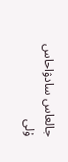جالعاس سادۋاحاس ۇلى